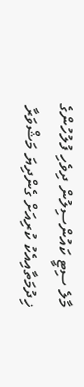މާލެ ސިޓީ ކައުންސިލުން ދިވެހި ފުލުހުންގެ ޚިދުމަތާއިއެކު ކުރިއަށް ގެންދިޔަ މަޝްވަރާ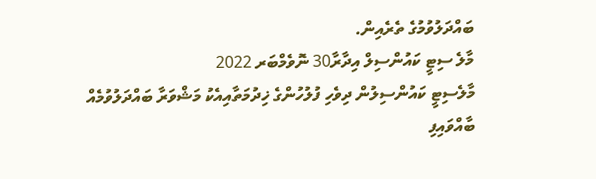ބައްދަލުވުމުގެ ތެރެއިން.
މާލެ ސިޓީ ކައުންސިލް އިދާރާ30 ނޮވެމްބަރ 2022
މާލެސިޓީ ކައުންސިލުން ދިވެހި ފުލުހުންގެ ޚިދުމަތާއިއެކު މަޝްވަރާ ބައްދަލުވުމެއް ބާއްވައިފި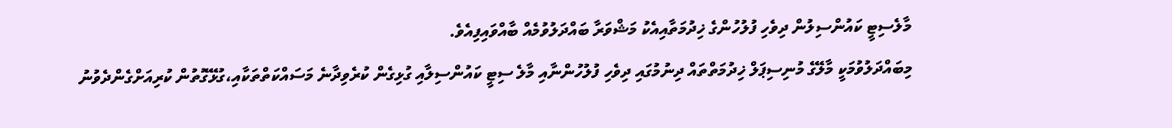މާލެސިޓީ ކައުންސިލުން ދިވެހި ފުލުހުންގެ ޚިދުމަތާއިއެކު މަޝްވަރާ ބައްދަލުވުމެއް ބާއްވައިފިއެވެ.
މިބައްދަލުވުމަކީ މާލޭގެ މުނިސިޕަލް ޚިދުމަތްތައް ދިނުމުގައި ދިވެހި ފުލުހުންނާއި މާލެ ސިޓީ ކައުންސިލާއި ގުޅިގެން ކުރެވިދާނެ މަސައްކަތްތަކާއި،ގުޅޭގޮތުން ކުރިއަށްގެންދެވުނު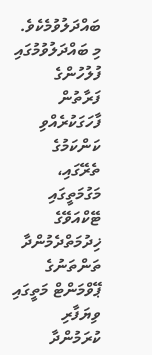ބައްދަލުވުމެކެވެ.
މި ބައްދަލުވުމުގައި ފުލުހުންގެ ފަރާތުން ފާހަގަކުރެއްވި ކަންކަމުގެ ތެރޭގައި، މަގުމަތީގައި ޓޭކްއަވޭގެ ޚިދުމަތްދެމުންދާ ތަންތަނުގެ ޕޭވްމަންޓް މަތީގައި ވިޔަފާރި ކުރަމުންދާ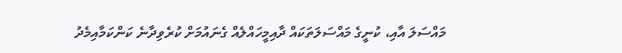މައްސަލަ އާއި، ކުނީގެ މައްސަލަތަކައް ދާއިމީހައްލެއް ގެނައުމަށް ކުރެވިދާނެ ކަންކަމާއިމެދު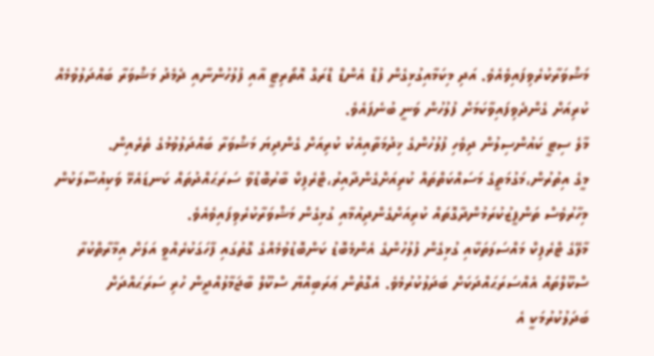މަޝްވަރާކުރެވިފައިވެއެވެ. އަދި މިކަމާއިގުޅިގެން ފުޑް އެންޑް ޑްރަގް އޮތޯރިޓީ އާއި ފުލުހުންނާއި ދެމެދު މަޝްވަރާ ބައްދަލުވުމެއް ކުރިއަށް ގެންދެވިފައިވާކަމަށް ފުލުހުން ވަނީ ބުނެފައެވެ.
މާލެ ސިޓީ ކައުންސިލުން ދިވެހި ފުލުހުންގެ ޚިދުމަތާއިއެކު ކުރިއަށް ގެންދިޔަ މަޝްވަރާ ބައްދަލުވުމުގެ ތެރެއިން.
މީގެ އިތުރުން،މަގުމަތީގެ މަސައްކަތްތައް ކުރިއަށްގެންދާއިރު،ޓްރެފިކް ބާރުބޮޑުވާ ސަރަޙައްދުތައް ކަނޑައެޅޭ ވަކިއުސޫލަކުން މިހާރުވެސް ތަންފީޒުކުރަމުންދާގޮތައް ކުރިއަށްގެންދިއުމާއި ގުޅިގެން މަޝްވަރާކުރެވިފައިވެއެވެ.
މާލޭގެ ޓްރެފިކް މައްސަލަތަކާއި ގުޅިގެން ފުލުހުންގެ އެންމެބޮޑު ކަންބޮޑުވުމެއްގެ ގޮތުގައި ފާހަގަކުރެއްވީ އަލަށް އިމާރާތްކުރާ ސްކޫލްތައް އެއްސަރަޙައްދަކަށް ބަދަލުކުރުމެވެ. އެގޮތުން ޢަރަބިއްޔާ ސްކޫލް ބާޖަމާލުއްދީން ހުރި ސަރަޙައްދަށް ބަދަލުކުރުމަކީ އެ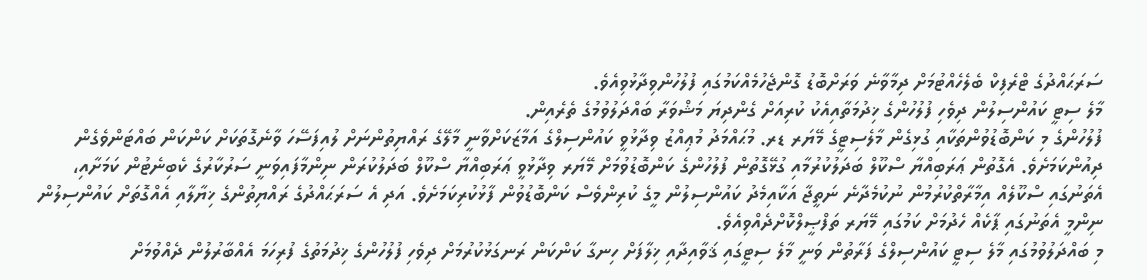ސަރަޙައްދުގެ ޓްރެފިކް ބެލެހެއްޓުމަށް ދިމާވާނެ ވަރަށްބޮޑު ގޮންޖެހުމެއްކަމުގައި ފުލުހުންވިދާޅުވިއެވެ.
މާލެ ސިޓީ ކައުންސިލުން ދިވެހި ފުލުހުންގެ ޚިދުމަތާއިއެކު ކުރިއަށް ގެންދިޔަ މަޝްވަރާ ބައްދަލުވުމުގެ ތެރެއިން.
ފުލުހުންގެ މި ކަންބޮޑުވުންތަކާއި ގުޅިގެން މާލެސިޓީގެ މޭޔަރ ޑރ. މުޙައްމަދު މުޢިއްޒު ވިދާޅުވީ ކައުންސިލްގެ އަމާޒަކަށްވާނީ މާލޭގެ ރައްޔިތުންނަށް ލުއިފަސޭހަ ވާނެގޮތަކަށް ކަންކަން ބައްޓަންވެގެން ދިއުންކަމަށެވެ. އެގޮތުން ޢަރަބިއްޔާ ސްކޫލް ބަދަލުކުރުމާއި ގުޅޭގޮތުން ފުލުހުންގެ ކަންބޮޑުވުމަށް މޭޔަރ ވިދާޅުވީ ޢަރަބިއްޔާ ސްކޫލް ބަދަލުކުރަން ނިންމާފައިވަނީ ސަރުކާރުގެ ކެބިނެޓުން ކަމަށާއި، އެތަނުގައި ސްކޫލެއް އިމާރާތްކުރުމުން ނުކުމެދާނެ ނަތީޖާ އަކާއިމެދު ކައުންސިލުން މީގެ ކުރިންވެސް ކަންބޮޑުވުން ފާޅުކުރިކަމަށެވެ. އަދި އެ ސަރަޙައްދުގެ ރައްޔިތުންގެ ޚިޔާލާއި އެއްގޮތަށް ކައުންސިލުން ނިންމީ އެތަނުގައި ޕާކެއް ހެދުމަށް ކަމުގައި މޭޔަރ ތަފްޞީލްކޮށްދެއްވިއެވެ.
މި ބައްދަލުވުމުގައި މާލެ ސިޓީ ކައުންސިލްގެ ފަރާތުން ވަނީ މާލެ ސިޓީގައި ޤަވާއިދާއި ޚިލާފަށް ހިނގާ ކަންކަން ރަނގަޅުކުރުމަށް ދިވެހި ފުލުހުންގެ ޚިދުމަތުގެ ފުރިހަމަ އެއްބާރުލުން ދެއްވުމަށް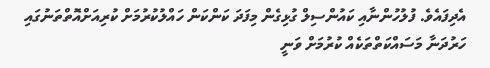އެދިފައެވެ. ފުލުހުންނާއި ކައުންސިލް ގުޅިގެން މިފަދަ ކަންކަން ހައްލުކުރުމަށް ކުރިއަށްއޮތްތަނުގައި ހަރުދަނާ މަސައްކަތްތަކެއް ކުރުމަށް ވަނީ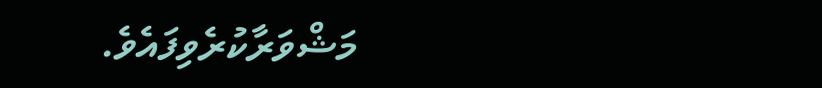މަޝްވަރާކުރެވިފައެވެ.